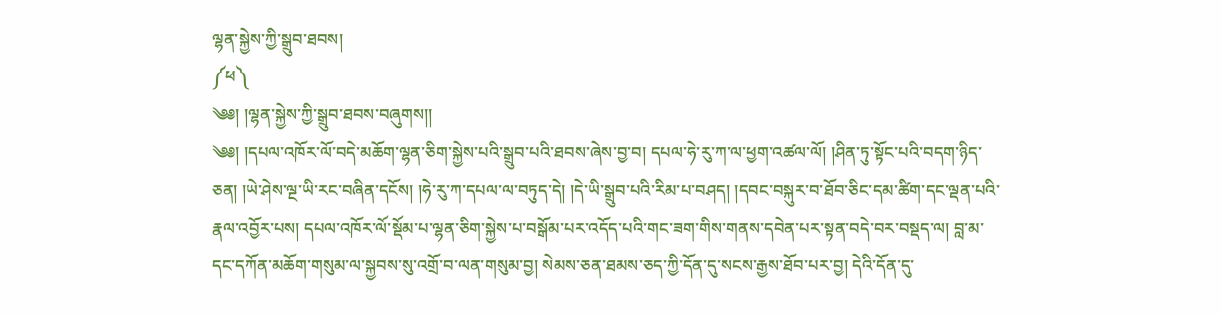ལྷན་སྐྱེས་ཀྱི་སྒྲུབ་ཐབས།
༼ཕ༽
༄༅། །ལྷན་སྐྱེས་ཀྱི་སྒྲུབ་ཐབས་བཞུགས།།
༄༅། །དཔལ་འཁོར་ལོ་བདེ་མཆོག་ལྷན་ཅིག་སྐྱེས་པའི་སྒྲུབ་པའི་ཐབས་ཞེས་བྱ་བ། དཔལ་ཧེ་རུ་ཀ་ལ་ཕྱག་འཚལ་ལོ། །ཤིན་ཏུ་སྟོང་པའི་བདག་ཉིད་ཅན། །ཡེ་ཤེས་ལྔ་ཡི་རང་བཞིན་དངོས། །ཧེ་རུ་ཀ་དཔལ་ལ་བཏུད་དེ། །དེ་ཡི་སྒྲུབ་པའི་རིམ་པ་བཤད། །དབང་བསྐུར་བ་ཐོབ་ཅིང་དམ་ཚིག་དང་ལྡན་པའི་རྣལ་འབྱོར་པས། དཔལ་འཁོར་ལོ་སྡོམ་པ་ལྷན་ཅིག་སྐྱེས་པ་བསྒོམ་པར་འདོད་པའི་གང་ཟག་གིས་གནས་དབེན་པར་སྟན་བདེ་བར་བསྡད་ལ། བླ་མ་དང་དཀོན་མཆོག་གསུམ་ལ་སྐྱབས་སུ་འགྲོ་བ་ལན་གསུམ་བྱ། སེམས་ཅན་ཐམས་ཅད་ཀྱི་དོན་དུ་སངས་རྒྱས་ཐོབ་པར་བྱ། དེའི་དོན་དུ་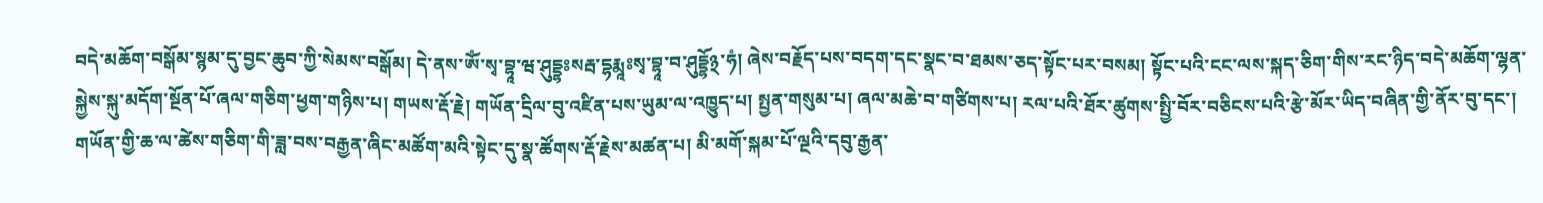བདེ་མཆོག་བསྒོམ་སྙམ་དུ་བྱང་ཆུབ་ཀྱི་སེམས་བསྒོམ། དེ་ནས་ཨོཾ་སྭ་བྷཱ་ཝ་ཤུདྡྷཿསརྦ་དྷརྨཱཿསྭ་བྷཱ་བ་ཤུདྡྷོ྅་ཧཾ། ཞེས་བརྗོད་པས་བདག་དང་སྣང་བ་ཐམས་ཅད་སྟོང་པར་བསམ། སྟོང་པའི་ངང་ལས་སྐད་ཅིག་གིས་རང་ཉིད་བདེ་མཆོག་ལྷན་སྐྱེས་སྐུ་མདོག་སྔོན་པོ་ཞལ་གཅིག་ཕྱག་གཉིས་པ། གཡས་རྡོ་རྗེ། གཡོན་དྲིལ་བུ་འཛིན་པས་ཡུམ་ལ་འཁྱུད་པ། སྤྱན་གསུམ་པ། ཞལ་མཆེ་བ་གཙིགས་པ། རལ་པའི་ཐོར་ཚུགས་སྤྱི་བོར་བཅིངས་པའི་རྩེ་མོར་ཡིད་བཞིན་གྱི་ནོར་བུ་དང་། གཡོན་གྱི་ཆ་ལ་ཚེས་གཅིག་གི་ཟླ་བས་བརྒྱན་ཞིང་མཚོག་མའི་སྟེང་དུ་སྣ་ཚོགས་རྡོ་རྗེས་མཚན་པ། མི་མགོ་སྐམ་པོ་ལྔའི་དབུ་རྒྱན་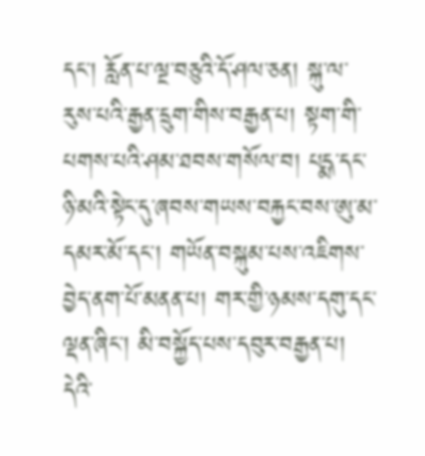དང་། རློན་པ་ལྔ་བཅུའི་དོ་ཤལ་ཅན། སྐུ་ལ་རུས་པའི་རྒྱན་དྲུག་གིས་བརྒྱན་པ། སྟག་གི་པགས་པའི་ཤམ་ཐབས་གསོལ་བ། པདྨ་དང་ཉི་མའི་སྟེང་དུ་ཞབས་གཡས་བརྐྱང་བས་ཨུ་མ་དམར་མོ་དང་། གཡོན་བསྐུམ་པས་འཇིགས་བྱེད་ནག་པོ་མནན་པ། གར་གྱི་ཉམས་དགུ་དང་ལྡན་ཞིང་། མི་བསྐྱོད་པས་དབུར་བརྒྱན་པ། དེའི་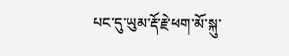པང་དུ་ཡུམ་རྡོ་རྗེ་ཕག་མོ་སྐུ་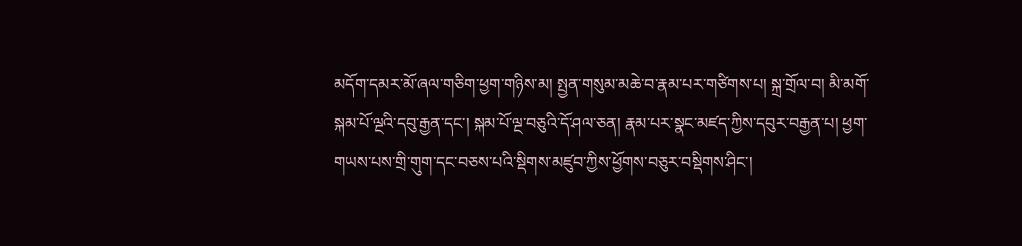མདོག་དམར་མོ་ཞལ་གཅིག་ཕྱག་གཉིས་མ། སྤྱན་གསུམ་མཆེ་བ་རྣམ་པར་གཙིགས་པ། སྐྲ་གྲོལ་བ། མི་མགོ་སྐམ་པོ་ལྔའི་དབུ་རྒྱན་དང་། སྐམ་པོ་ལྔ་བཅུའི་དོ་ཤལ་ཅན། རྣམ་པར་སྣང་མཛད་ཀྱིས་དབུར་བརྒྱན་པ། ཕྱག་གཡས་པས་གྲི་གུག་དང་བཅས་པའི་སྡིགས་མཛུབ་ཀྱིས་ཕྱོགས་བཅུར་བསྡིགས་ཤིང་།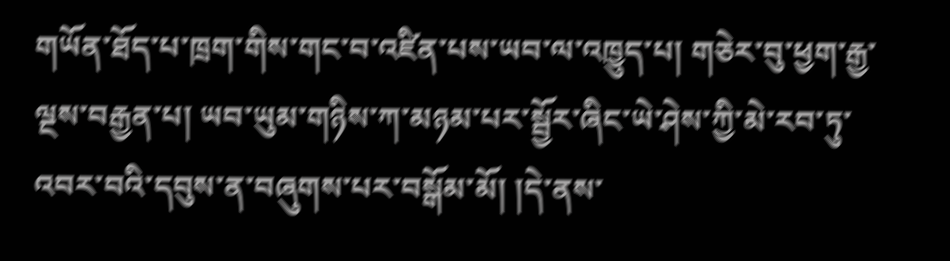གཡོན་ཐོད་པ་ཁྲག་གིས་གང་བ་འཛིན་པས་ཡབ་ལ་འཁྱུད་པ། གཅེར་བུ་ཕྱག་རྒྱ་ལྔས་བརྒྱན་པ། ཡབ་ཡུམ་གཉིས་ཀ་མཉམ་པར་སྦྱོར་ཞིང་ཡེ་ཤེས་ཀྱི་མེ་རབ་ཏུ་འབར་བའི་དབུས་ན་བཞུགས་པར་བསྒོམ་མོ། །དེ་ནས་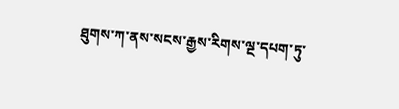ཐུགས་ཀ་ནས་སངས་རྒྱས་རིགས་ལྔ་དཔག་ཏུ་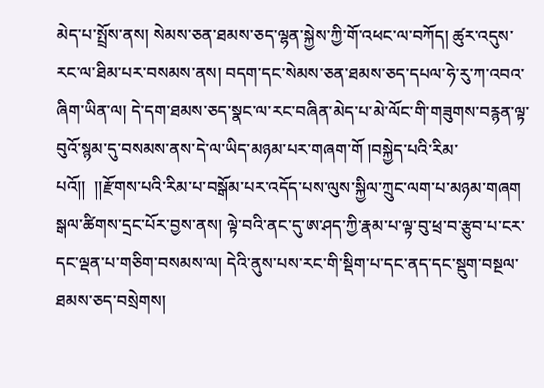མེད་པ་སྤྲོས་ནས། སེམས་ཅན་ཐམས་ཅད་ལྷན་སྐྱེས་ཀྱི་གོ་འཕང་ལ་བཀོད། ཚུར་འདུས་རང་ལ་ཐིམ་པར་བསམས་ནས། བདག་དང་སེམས་ཅན་ཐམས་ཅད་དཔལ་ཧེ་རུ་ཀ་འབའ་ཞིག་ཡིན་ལ། དེ་དག་ཐམས་ཅད་སྣང་ལ་རང་བཞིན་མེད་པ་མེ་ལོང་གི་གཟུགས་བརྙན་ལྟ་བུའོ་སྙམ་དུ་བསམས་ནས་དེ་ལ་ཡིད་མཉམ་པར་གཞག་གོ །བསྐྱེད་པའི་རིམ་པའོ།།  །།རྫོགས་པའི་རིམ་པ་བསྒོམ་པར་འདོད་པས་ལུས་སྐྱིལ་ཀྲུང་ལག་པ་མཉམ་གཞག སྒལ་ཚིགས་དྲང་པོར་བྱས་ནས། ལྟེ་བའི་ནང་དུ་ཨ་ཤད་ཀྱི་རྣམ་པ་ལྟ་བུ་ཕྲ་བ་རྩུབ་པ་ངར་དང་ལྡན་པ་གཅིག་བསམས་ལ། དེའི་ནུས་པས་རང་གི་སྡིག་པ་དང་ནད་དང་སྡུག་བསྔལ་ཐམས་ཅད་བསྲེགས།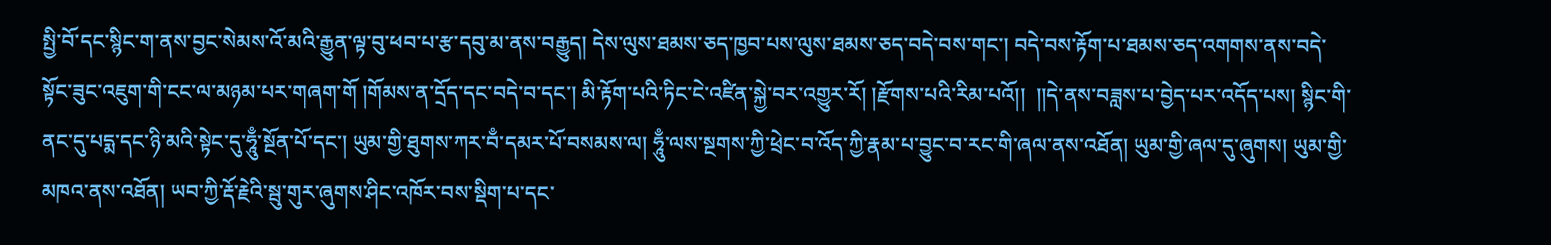སྤྱི་བོ་དང་སྙིང་ག་ནས་བྱང་སེམས་འོ་མའི་རྒྱུན་ལྟ་བུ་ཕབ་པ་རྩ་དབུ་མ་ནས་བརྒྱུད། དེས་ལུས་ཐམས་ཅད་ཁྱབ་པས་ལུས་ཐམས་ཅད་བདེ་བས་གང་། བདེ་བས་རྟོག་པ་ཐམས་ཅད་འགགས་ནས་བདེ་སྟོང་ཟུང་འཇུག་གི་ངང་ལ་མཉམ་པར་གཞག་གོ །གོམས་ན་དྲོད་དང་བདེ་བ་དང་། མི་རྟོག་པའི་ཏིང་ངེ་འཛིན་སྐྱེ་བར་འགྱུར་རོ། །རྫོགས་པའི་རིམ་པའོ།།  །།དེ་ནས་བཟླས་པ་བྱེད་པར་འདོད་པས། སྙིང་གི་ནང་དུ་པདྨ་དང་ཉི་མའི་སྟེང་དུ་ཧཱུྃ་སྔོན་པོ་དང་། ཡུམ་གྱི་ཐུགས་ཀར་བྃ་དམར་པོ་བསམས་ལ། ཧཱུྃ་ལས་སྔགས་ཀྱི་ཕྲེང་བ་འོད་ཀྱི་རྣམ་པ་བྱུང་བ་རང་གི་ཞལ་ནས་འཐོན། ཡུམ་གྱི་ཞལ་དུ་ཞུགས། ཡུམ་གྱི་མཁའ་ནས་འཐོན། ཡབ་ཀྱི་རྡོ་རྗེའི་སྦུ་གུར་ཞུགས་ཤིང་འཁོར་བས་སྡིག་པ་དང་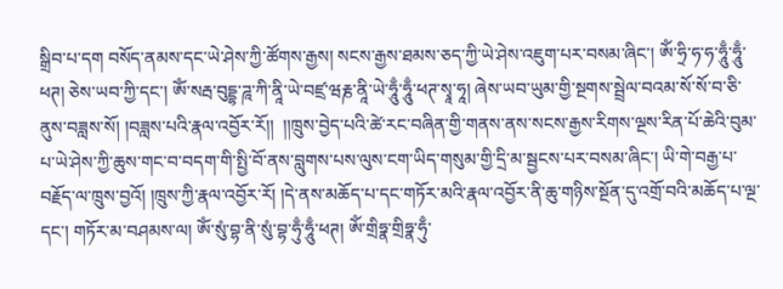སྒྲིབ་པ་དག བསོད་ནམས་དང་ཡེ་ཤེས་ཀྱི་ཚོགས་རྒྱས། སངས་རྒྱས་ཐམས་ཅད་ཀྱི་ཡེ་ཤེས་འཇུག་པར་བསམ་ཞིང་། ཨོཾ་ཧྲི་ཧ་ཧ་ཧཱུྃ་ཧཱུྃ་ཕཊ། ཅེས་ཡབ་ཀྱི་དང་། ཨོཾ་སརྦ་བུདྡྷ་ཌཱ་ཀི་ནཱི་ཡེ་བཛྲ་ཝརྞ་ནཱི་ཡེ་ཧཱུྃ་ཧཱུྃ་ཕཊ་སྭཱ་ཧཱ། ཞེས་ཡབ་ཡུམ་གྱི་སྔགས་སྦྲེལ་བའམ་སོ་སོ་བ་ཅི་ནུས་བཟླས་སོ། །བཟླས་པའི་རྣལ་འབྱོར་རོ།།  །།ཁྲུས་བྱེད་པའི་ཚེ་རང་བཞིན་གྱི་གནས་ནས་སངས་རྒྱས་རིགས་ལྔས་རིན་པོ་ཆེའི་བུམ་པ་ཡེ་ཤེས་ཀྱི་ཆུས་གང་བ་བདག་གི་སྤྱི་བོ་ནས་བླུགས་པས་ལུས་ངག་ཡིད་གསུམ་གྱི་དྲི་མ་སྦྱངས་པར་བསམ་ཞིང་། ཡི་གེ་བརྒྱ་པ་བརྗོད་ལ་ཁྲུས་བྱའོ། །ཁྲུས་ཀྱི་རྣལ་འབྱོར་རོ། །དེ་ནས་མཆོད་པ་དང་གཏོར་མའི་རྣལ་འབྱོར་ནི་ཆུ་གཉིས་སྔོན་དུ་འགྲོ་བའི་མཆོད་པ་ལྔ་དང་། གཏོར་མ་བཤམས་ལ། ཨོཾ་སུཾ་བྷ་ནི་སུཾ་བྷ་ཧུྃ་ཧཱུྃ་ཕཊ། ཨོཾ་གྲིཧྣ་གྲིཧྣ་ཧུྃ་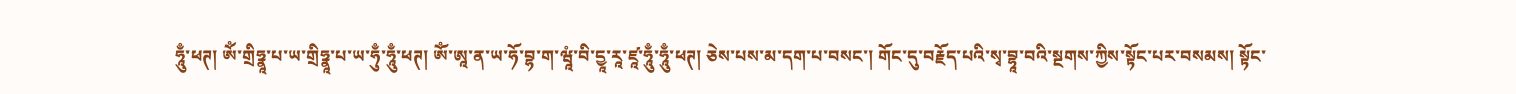ཧཱུྃ་ཕཊ། ཨོཾ་གྲིཧྣཱ་པ་ཡ་གྲིཧྣཱ་པ་ཡ་ཧུྃ་ཧཱུྃ་ཕཊ། ཨོཾ་ཨཱ་ན་ཡ་ཧོ་བྷ་ག་ཝཱཾ་བི་དྱཱ་རཱ་ཛཱ་ཧཱུྃ་ཧཱུྃ་ཕཊ། ཅེས་པས་མ་དག་པ་བསང་། གོང་དུ་བརྗོད་པའི་སྭ་བྷཱ་བའི་སྔགས་ཀྱིས་སྟོང་པར་བསམས། སྟོང་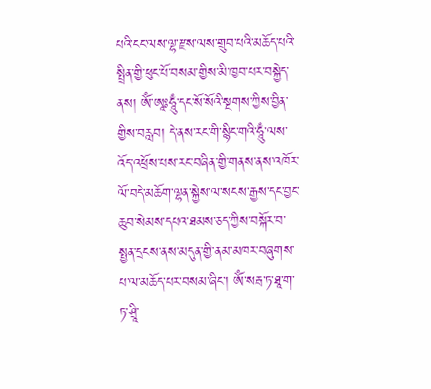པའི་ངང་ལས་ལྷ་རྫས་ལས་གྲུབ་པའི་མཆོད་པའི་སྤྲིན་གྱི་ཕུང་པོ་བསམ་གྱིས་མི་ཁྱབ་པར་བསྐྱེད་ནས། ཨོཾ་ཨཱཿཧཱུྃ་དང་སོ་སོའི་སྔགས་ཀྱིས་བྱིན་གྱིས་བརླབ། དེ་ནས་རང་གི་སྙིང་གའི་ཧཱུྃ་ལས་འོད་འཕྲོས་པས་རང་བཞིན་གྱི་གནས་ནས་འཁོར་ལོ་བདེ་མཆོག་ལྷན་སྐྱེས་ལ་སངས་རྒྱས་དང་བྱང་ཆུབ་སེམས་དཔའ་ཐམས་ཅད་ཀྱིས་བསྐོར་བ་སྤྱན་དྲངས་ནས་མདུན་གྱི་ནམ་མཁར་བཞུགས་པ་ལ་མཆོད་པར་བསམ་ཞིང་། ཨོཾ་སརྦ་ཏ་ཐཱ་ག་ཏ་ཤྲཱི་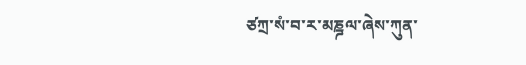ཙཀྲ་སཾ་བ་ར་མཎྜལ་ཞེས་ཀུན་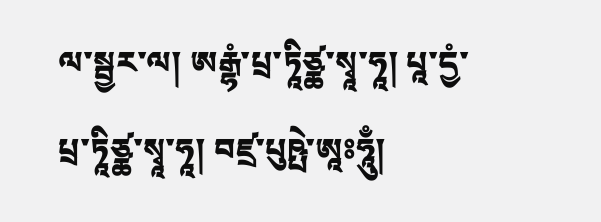ལ་སྦྱར་ལ། ཨརྒྷཾ་པྲ་ཏཱིཙྪ་སྭཱ་ཧཱ། པཱ་དྱཾ་པྲ་ཏཱིཙྪ་སྭཱ་ཧཱ། བཛྲ་པུཥྤེ་ཨཱཿཧཱུྃ།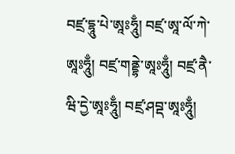བཛྲ་དྷཱུ་པེ་ཨཱཿཧཱུྃ། བཛྲ་ཨཱ་ལོ་ཀེ་ཨཱཿཧཱུྃ། བཛྲ་གནྡྷེ་ཨཱཿཧཱུྃ། བཛྲ་ནཻ་ཝི་དྱེ་ཨཱཿཧཱུྃ། བཛྲ་ཤབྡ་ཨཱཿཧཱུྃ།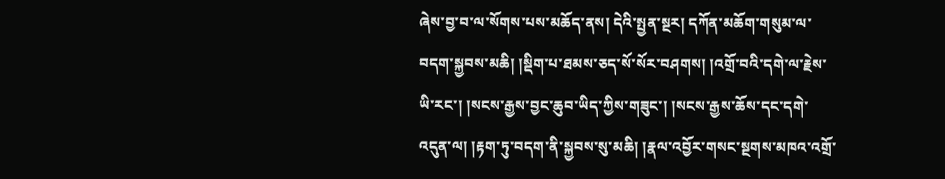ཞེས་བྱ་བ་ལ་སོགས་པས་མཆོད་ནས། དེའི་སྤྱན་སྔར། དཀོན་མཆོག་གསུམ་ལ་བདག་སྐྱབས་མཆི། །སྡིག་པ་ཐམས་ཅད་སོ་སོར་བཤགས། །འགྲོ་བའི་དགེ་ལ་རྗེས་ཡི་རང་། །སངས་རྒྱས་བྱང་ཆུབ་ཡིད་ཀྱིས་གཟུང་། །སངས་རྒྱས་ཆོས་དང་དགེ་འདུན་ལ། །རྟག་ཏུ་བདག་ནི་སྐྱབས་སུ་མཆི། །རྣལ་འབྱོར་གསང་སྔགས་མཁའ་འགྲོ་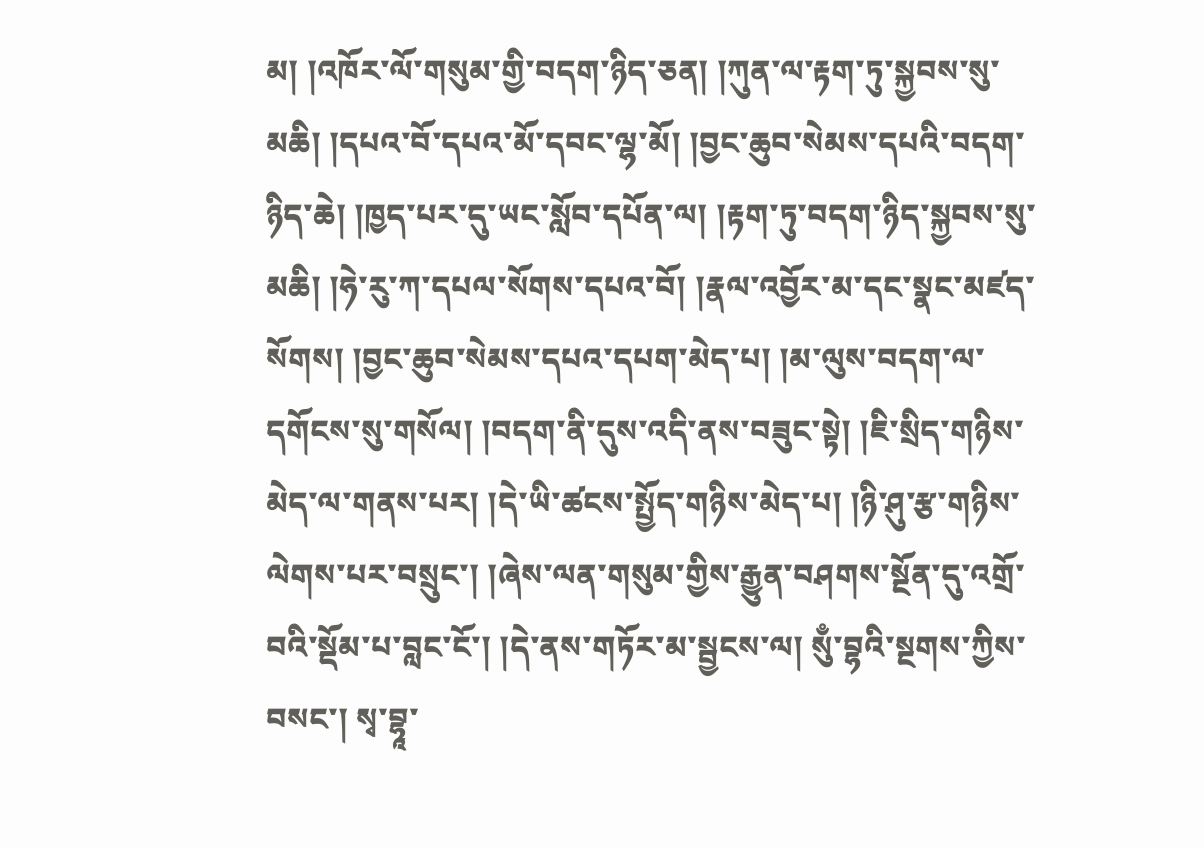མ། །འཁོར་ལོ་གསུམ་གྱི་བདག་ཉིད་ཅན། །ཀུན་ལ་རྟག་ཏུ་སྐྱབས་སུ་མཆི། །དཔའ་བོ་དཔའ་མོ་དབང་ལྷ་མོ། །བྱང་ཆུབ་སེམས་དཔའི་བདག་ཉིད་ཆེ། །ཁྱད་པར་དུ་ཡང་སློབ་དཔོན་ལ། །རྟག་ཏུ་བདག་ཉིད་སྐྱབས་སུ་མཆི། །ཧེ་རུ་ཀ་དཔལ་སོགས་དཔའ་བོ། །རྣལ་འབྱོར་མ་དང་སྣང་མཛད་སོགས། །བྱང་ཆུབ་སེམས་དཔའ་དཔག་མེད་པ། །མ་ལུས་བདག་ལ་དགོངས་སུ་གསོལ། །བདག་ནི་དུས་འདི་ནས་བཟུང་སྟེ། །ཇི་སྲིད་གཉིས་མེད་ལ་གནས་པར། །དེ་ཡི་ཚངས་སྤྱོད་གཉིས་མེད་པ། །ཉི་ཤུ་རྩ་གཉིས་ལེགས་པར་བསྲུང་། །ཞེས་ལན་གསུམ་གྱིས་རྒྱུན་བཤགས་སྔོན་དུ་འགྲོ་བའི་སྡོམ་པ་བླང་ངོ་། །དེ་ནས་གཏོར་མ་སྦྱངས་ལ། སུྃ་བྷའི་སྔགས་ཀྱིས་བསང་། སྭ་བྷཱ་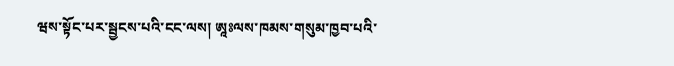ཝས་སྟོང་པར་སྦྱངས་པའི་ངང་ལས། ཨཱཿལས་ཁམས་གསུམ་ཁྱབ་པའི་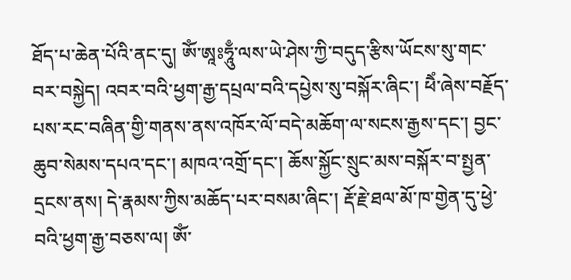ཐོད་པ་ཆེན་པོའི་ནང་དུ། ཨོཾ་ཨཱཿཧཱུྃ་ལས་ཡེ་ཤེས་ཀྱི་བདུད་རྩིས་ཡོངས་སུ་གང་བར་བསྐྱེད། འབར་བའི་ཕྱག་རྒྱ་དཔྲལ་བའི་དཔྱེས་སུ་བསྐོར་ཞིང་། ཕཻཾ་ཞེས་བརྗོད་པས་རང་བཞིན་གྱི་གནས་ནས་འཁོར་ལོ་བདེ་མཆོག་ལ་སངས་རྒྱས་དང་། བྱང་ཆུབ་སེམས་དཔའ་དང་། མཁའ་འགྲོ་དང་། ཆོས་སྐྱོང་སྲུང་མས་བསྐོར་བ་སྤྱན་དྲངས་ནས། དེ་རྣམས་ཀྱིས་མཆོད་པར་བསམ་ཞིང་། རྡོ་རྗེ་ཐལ་མོ་ཁ་གྱེན་དུ་ཕྱེ་བའི་ཕྱག་རྒྱ་བཅས་ལ། ཨོཾ་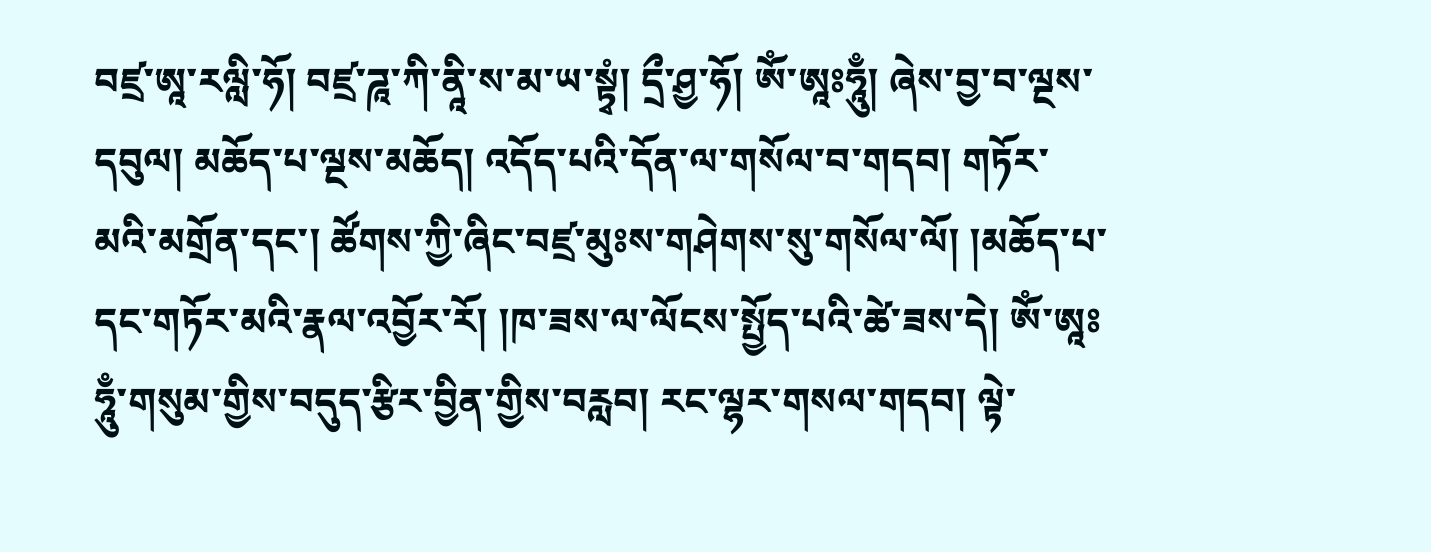བཛྲ་ཨཱ་རལླི་ཧོ། བཛྲ་ཌཱ་ཀི་ནཱི་ས་མ་ཡ་སྟྭཾ། དྲྀ་ཤྱ་ཧོ། ཨོཾ་ཨཱཿཧཱུྃ། ཞེས་བྱ་བ་ལྔས་དབུལ། མཆོད་པ་ལྔས་མཆོད། འདོད་པའི་དོན་ལ་གསོལ་བ་གདབ། གཏོར་མའི་མགྲོན་དང་། ཚོགས་ཀྱི་ཞིང་བཛྲ་མུཿས་གཤེགས་སུ་གསོལ་ལོ། །མཆོད་པ་དང་གཏོར་མའི་རྣལ་འབྱོར་རོ། །ཁ་ཟས་ལ་ལོངས་སྤྱོད་པའི་ཚེ་ཟས་དེ། ཨོཾ་ཨཱཿཧཱུྃ་གསུམ་གྱིས་བདུད་རྩིར་བྱིན་གྱིས་བརླབ། རང་ལྷར་གསལ་གདབ། ལྟེ་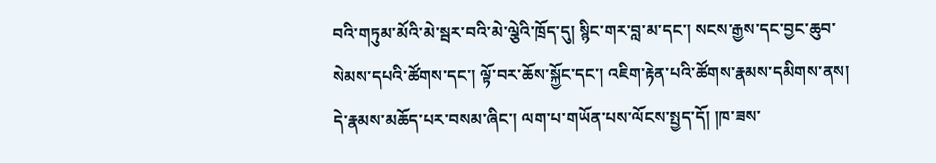བའི་གཏུམ་མོའི་མེ་སྦར་བའི་མེ་ལྕེའི་ཁྲོད་དུ། སྙིང་གར་བླ་མ་དང་། སངས་རྒྱས་དང་བྱང་ཆུབ་སེམས་དཔའི་ཚོགས་དང་། ལྟོ་བར་ཆོས་སྐྱོང་དང་། འཇིག་རྟེན་པའི་ཚོགས་རྣམས་དམིགས་ནས། དེ་རྣམས་མཆོད་པར་བསམ་ཞིང་། ལག་པ་གཡོན་པས་ལོངས་སྤྱད་དོ། །ཁ་ཟས་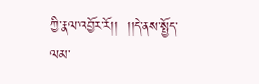ཀྱི་རྣལ་འབྱོར་རོ།།  །།དེ་ནས་སྤྱོད་ལམ་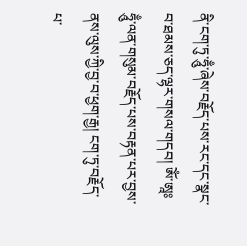ནི་ངག་ཏུ་ཧཱུྃ་ཞེས་བརྗོད་པས་རང་དང་སྣང་བ་ཐམས་ཅད་ལྷར་གསལ་གདབ། ཨོཾ་ཨཱཿཧཱུྃ་ལན་གསུམ་བརྗོད་པས་བརྟན་པར་བྱས་ནས་ལུས་ཀྱི་བྱ་བ་ཕྱག་རྒྱ། ངག་ཏུ་བརྗོད་པ་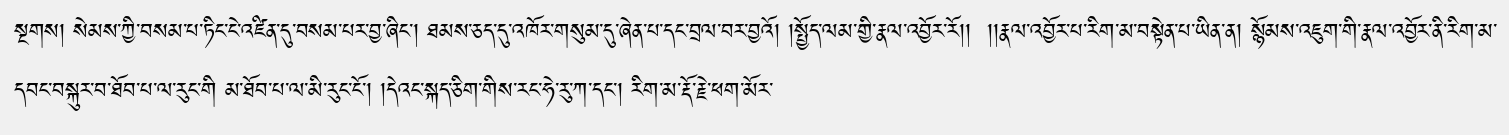སྔགས། སེམས་ཀྱི་བསམ་པ་ཏིང་ངེ་འཛིན་དུ་བསམ་པར་བྱ་ཞིང་། ཐམས་ཅད་དུ་འཁོར་གསུམ་དུ་ཞེན་པ་དང་བྲལ་བར་བྱའོ། །སྤྱོད་ལམ་གྱི་རྣལ་འབྱོར་རོ།།  །།རྣལ་འབྱོར་པ་རིག་མ་བསྟེན་པ་ཡིན་ན། སྙོམས་འཇུག་གི་རྣལ་འབྱོར་ནི་རིག་མ་དབང་བསྐུར་བ་ཐོབ་པ་ལ་རུང་གི མ་ཐོབ་པ་ལ་མི་རུང་ངོ་། །དེའང་སྐད་ཅིག་གིས་རང་ཧེ་རུ་ཀ་དང་། རིག་མ་རྡོ་རྗེ་ཕག་མོར་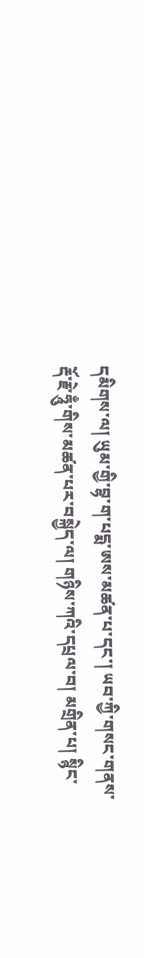དམིགས་ལ། ཡུམ་གྱི་བྷ་ག་པདྨ་ཨས་མཚན་པ་དང་། ཡབ་ཀྱི་གསང་གནས་རྡོ་རྗེ་ཧཱུྃ་གིས་མཚན་པར་བསྐྱེད་ལ། གཉིས་ཀའི་དཔྲལ་བ། མགྲིན་པ། སྙིང་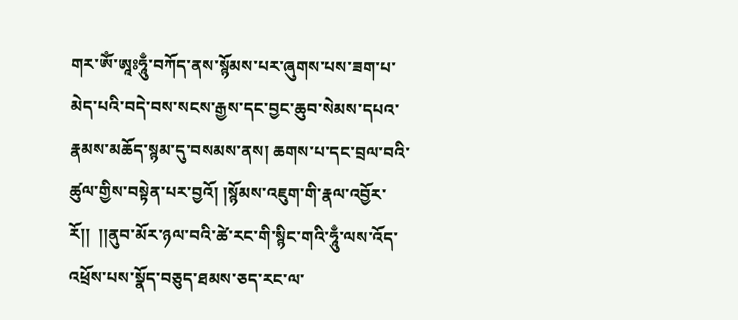གར་ཨོཾ་ཨཱཿཧཱུྃ་བཀོད་ནས་སྙོམས་པར་ཞུགས་པས་ཟག་པ་མེད་པའི་བདེ་བས་སངས་རྒྱས་དང་བྱང་ཆུབ་སེམས་དཔའ་རྣམས་མཆོད་སྙམ་དུ་བསམས་ནས། ཆགས་པ་དང་བྲལ་བའི་ཚུལ་གྱིས་བསྟེན་པར་བྱའོ། །སྙོམས་འཇུག་གི་རྣལ་འབྱོར་རོ།།  །།ནུབ་མོར་ཉལ་བའི་ཚེ་རང་གི་སྙིང་གའི་ཧཱུྃ་ལས་འོད་འཕྲོས་པས་སྣོད་བཅུད་ཐམས་ཅད་རང་ལ་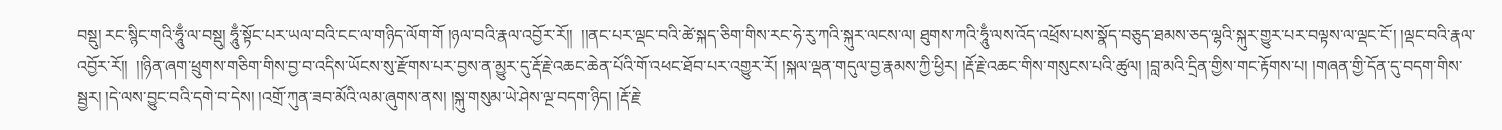བསྡུ། རང་སྙིང་གའི་ཧཱུྃ་ལ་བསྡུ། ཧཱུྃ་སྟོང་པར་ཡལ་བའི་ངང་ལ་གཉིད་ལོག་གོ །ཉལ་བའི་རྣལ་འབྱོར་རོ།།  །།ནང་པར་ལྡང་བའི་ཚེ་སྐད་ཅིག་གིས་རང་ཧེ་རུ་ཀའི་སྐུར་ལངས་ལ། ཐུགས་ཀའི་ཧཱུྃ་ལས་འོད་འཕྲོས་པས་སྣོད་བཅུད་ཐམས་ཅད་ལྷའི་སྐུར་གྱུར་པར་བལྟས་ལ་ལྡང་ངོ་། །ལྡང་བའི་རྣལ་འབྱོར་རོ།།  །།ཉིན་ཞག་ཕྲུགས་གཅིག་གིས་བྱ་བ་འདིས་ཡོངས་སུ་རྫོགས་པར་བྱས་ན་མྱུར་དུ་རྡོ་རྗེ་འཆང་ཆེན་པོའི་གོ་འཕང་ཐོབ་པར་འགྱུར་རོ། །སྐལ་ལྡན་གདུལ་བྱ་རྣམས་ཀྱི་ཕྱིར། །རྡོ་རྗེ་འཆང་གིས་གསུངས་པའི་ཚུལ། །བླ་མའི་དྲིན་གྱིས་གང་རྟོགས་པ། །གཞན་གྱི་དོན་དུ་བདག་གིས་སྦྱར། །དེ་ལས་བྱུང་བའི་དགེ་བ་དེས། །འགྲོ་ཀུན་ཟབ་མོའི་ལམ་ཞུགས་ནས། །སྐུ་གསུམ་ཡེ་ཤེས་ལྔ་བདག་ཉིད། །རྡོ་རྗེ་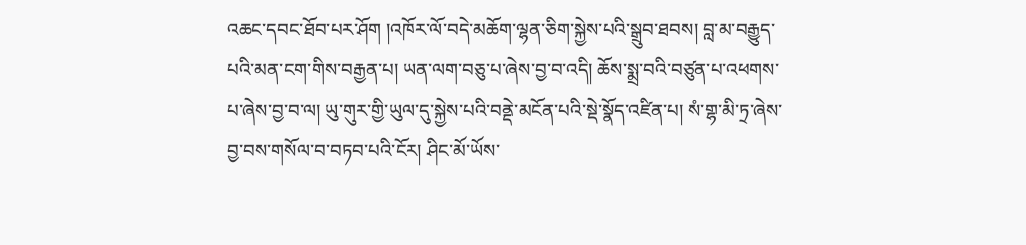འཆང་དབང་ཐོབ་པར་ཤོག །འཁོར་ལོ་བདེ་མཆོག་ལྷན་ཅིག་སྐྱེས་པའི་སྒྲུབ་ཐབས། བླ་མ་བརྒྱུད་པའི་མན་ངག་གིས་བརྒྱན་པ། ཡན་ལག་བཅུ་པ་ཞེས་བྱ་བ་འདི། ཆོས་སྨྲ་བའི་བཙུན་པ་འཕགས་པ་ཞེས་བྱ་བ་ལ། ཡུ་གུར་གྱི་ཡུལ་དུ་སྐྱེས་པའི་བནྡེ་མངོན་པའི་སྡེ་སྣོད་འཛིན་པ། སཾ་གྷ་མི་ཏྲ་ཞེས་བྱ་བས་གསོལ་བ་བཏབ་པའི་ངོར། ཤིང་མོ་ཡོས་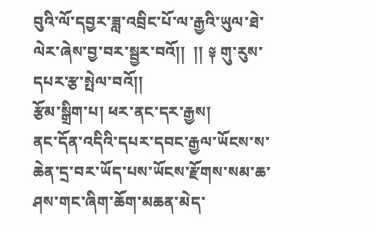བུའི་ལོ་དབྱར་ཟླ་འབྲིང་པོ་ལ་རྒྱའི་ཡུལ་ཐེ་ལེར་ཞེས་བྱ་བར་སྦྱར་བའོ།།  །། ༈ གུ་རུས་དཔར་རྩ་སྤེལ་བའོ།།
རྩོམ་སྒྲིག་པ། ཕར་ནང་དར་རྒྱས།
ནང་དོན་འདིའི་དཔར་དབང་རྒྱལ་ཡོངས་ས་ཆེན་དྲ་བར་ཡོད་པས་ཡོངས་རྫོགས་སམ་ཆ་ཤས་གང་ཞིག་ཆོག་མཆན་མེད་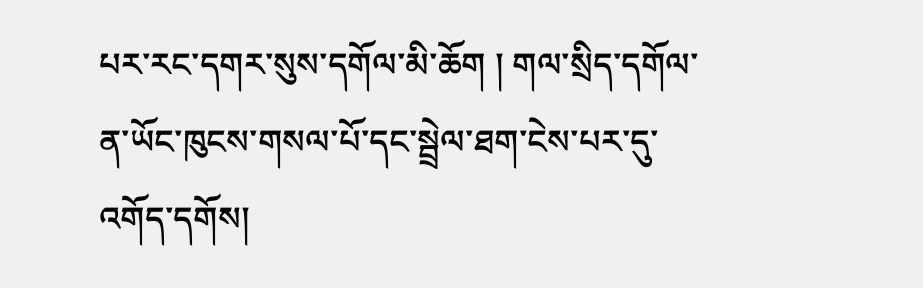པར་རང་དགར་སུས་དགོལ་མི་ཆོག ། གལ་སྲིད་དགོལ་ན་ཡོང་ཁུངས་གསལ་པོ་དང་སྦྲེལ་ཐག་ངེས་པར་དུ་འགོད་དགོས།